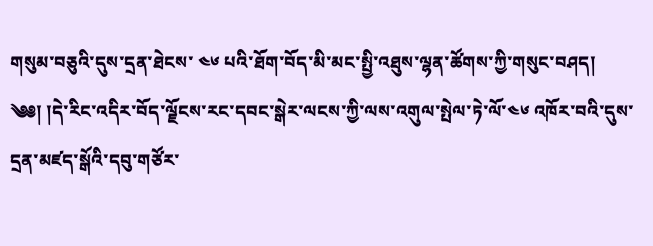གསུམ་བཅུའི་དུས་དྲན་ཐེངས་ ༤༦ པའི་ཐོག་བོད་མི་མང་སྤྱི་འཐུས་ལྷན་ཚོགས་ཀྱི་གསུང་བཤད།
༄༅། །དེ་རིང་འདིར་བོད་ལྗོངས་རང་དབང་སྒེར་ལངས་ཀྱི་ལས་འགུལ་སྤེལ་ཏེ་ལོ་༤༦ འཁོར་བའི་དུས་དྲན་མཛད་སྒོའི་དབུ་གཙོར་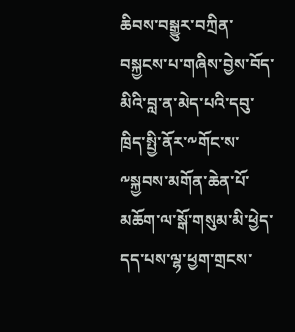ཆིབས་བསྒྱུར་བཀྲིན་བསྐྱངས་པ་གཞིས་བྱེས་བོད་མིའི་བླ་ན་མེད་པའི་དབུ་ཁྲིད་སྤྱི་ནོར་༸གོང་ས་༸སྐྱབས་མགོན་ཆེན་པོ་མཆོག་ལ་སྒོ་གསུམ་མི་ཕྱེད་དད་པས་ལྷ་ཕྱག་གྲངས་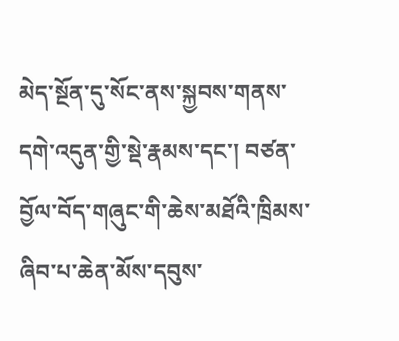མེད་སྔོན་དུ་སོང་ནས་སྐྱབས་གནས་དགེ་འདུན་གྱི་སྡེ་རྣམས་དང་། བཙན་བྱོལ་བོད་གཞུང་གི་ཆེས་མཐོའི་ཁྲིམས་ཞིབ་པ་ཆེན་མོས་དབུས་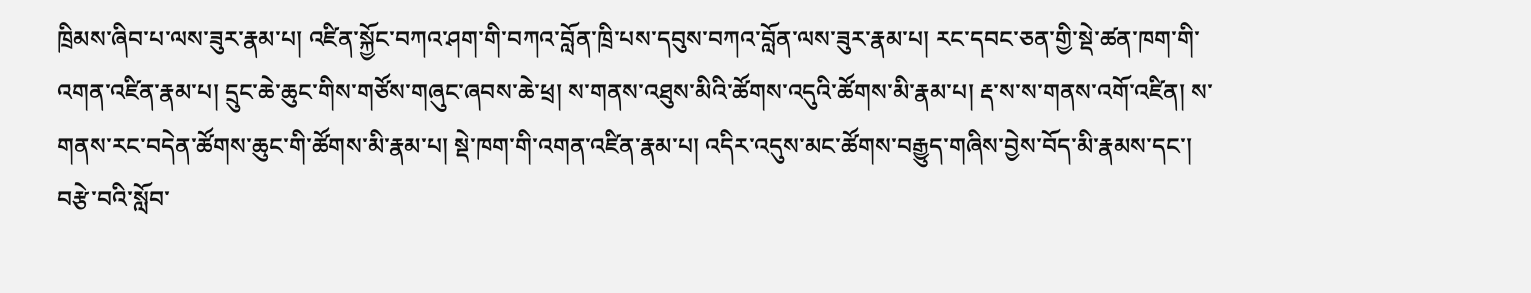ཁྲིམས་ཞིབ་པ་ལས་ཟུར་རྣམ་པ། འཛིན་སྐྱོང་བཀའ་ཤག་གི་བཀའ་བློན་ཁྲི་པས་དབུས་བཀའ་བློན་ལས་ཟུར་རྣམ་པ། རང་དབང་ཅན་གྱི་སྡེ་ཚན་ཁག་གི་འགན་འཛིན་རྣམ་པ། དྲུང་ཆེ་ཆུང་གིས་གཙོས་གཞུང་ཞབས་ཆེ་ཕྲ། ས་གནས་འཐུས་མིའི་ཚོགས་འདུའི་ཚོགས་མི་རྣམ་པ། རྡ་ས་ས་གནས་འགོ་འཛིན། ས་གནས་རང་བདེན་ཚོགས་ཆུང་གི་ཚོགས་མི་རྣམ་པ། སྡེ་ཁག་གི་འགན་འཛིན་རྣམ་པ། འདིར་འདུས་མང་ཚོགས་བརྒྱུད་གཞིས་བྱེས་བོད་མི་རྣམས་དང་། བརྩེ་བའི་སློབ་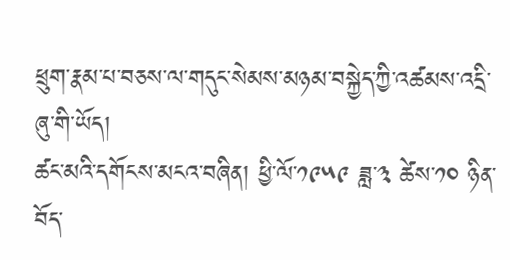ཕྲུག་རྣམ་པ་བཅས་ལ་གདུང་སེམས་མཉམ་བསྐྱེད་ཀྱི་འཚམས་འདྲི་ཞུ་གི་ཡོད།
ཚང་མའི་དགོངས་མངའ་བཞིན། ཕྱི་ལོ་༡༩༥༩ ཟླ་༣ ཚེས་༡༠ ཉིན་བོད་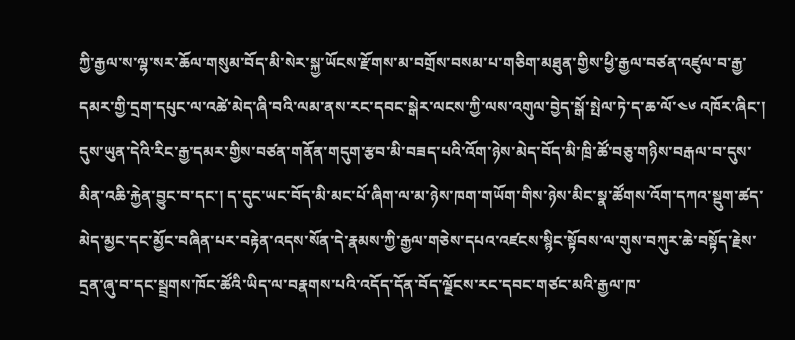ཀྱི་རྒྱལ་ས་ལྷ་སར་ཆོལ་གསུམ་བོད་མི་སེར་སྐྱ་ཡོངས་རྫོགས་མ་བགྲོས་བསམ་པ་གཅིག་མཐུན་གྱིས་ཕྱི་རྒྱལ་བཙན་འཛུལ་བ་རྒྱ་དམར་གྱི་དྲག་དཔུང་ལ་འཚེ་མེད་ཞི་བའི་ལམ་ནས་རང་དབང་སྒེར་ལངས་ཀྱི་ལས་འགུལ་བྱེད་སྒོ་སྤེལ་ཏེ་ད་ཆ་ལོ་༤༦ འཁོར་ཞིང་། དུས་ཡུན་དེའི་རིང་རྒྱ་དམར་གྱིས་བཙན་གནོན་གདུག་རྩབ་མི་བཟད་པའི་འོག་ཉེས་མེད་བོད་མི་ཁྲི་ཚོ་བཅུ་གཉིས་བརྒལ་བ་དུས་མིན་འཆི་རྐྱེན་བྱུང་བ་དང་། ད་དུང་ཡང་བོད་མི་མང་པོ་ཞིག་ལ་མ་ཉེས་ཁག་གཡོག་གིས་ཉེས་མིང་སྣ་ཚོགས་འོག་དཀའ་སྡུག་ཚད་མེད་མྱང་དང་མྱོང་བཞིན་པར་བརྟེན་འདས་སོན་དེ་རྣམས་ཀྱི་རྒྱལ་གཅེས་དཔའ་འཛངས་སྙིང་སྟོབས་ལ་གུས་བཀུར་ཆེ་བསྟོད་རྗེས་དྲན་ཞུ་བ་དང་སྦྲགས་ཁོང་ཚོའི་ཡིད་ལ་བརྣགས་པའི་འདོད་དོན་བོད་ལྗོངས་རང་དབང་གཙང་མའི་རྒྱལ་ཁ་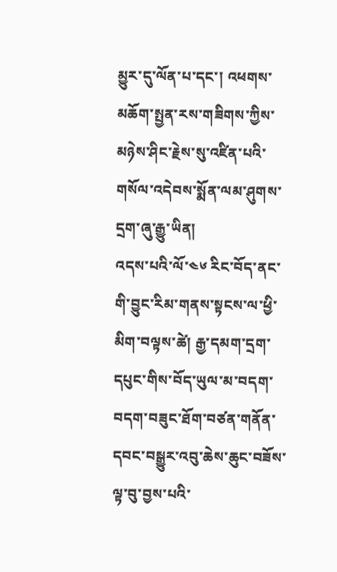མྱུར་དུ་ལོན་པ་དང་། འཕགས་མཆོག་སྤྱན་རས་གཟིགས་ཀྱིས་མཉེས་ཤིང་རྗེས་སུ་འཛིན་པའི་གསོལ་འདེབས་སྨོན་ལམ་ཤུགས་དྲག་ཞུ་རྒྱུ་ཡིན།
འདས་པའི་ལོ་༤༦ རིང་བོད་ནང་གི་བྱུང་རིམ་གནས་སྟངས་ལ་ཕྱི་མིག་བལྟས་ཚེ། རྒྱ་དམག་དྲག་དཔུང་གིས་བོད་ཡུལ་མ་བདག་བདག་བཟུང་ཐོག་བཙན་གནོན་དབང་བསྒྱུར་འབུ་ཆེས་ཆུང་བཟོས་ལྟ་བུ་བྱས་པའི་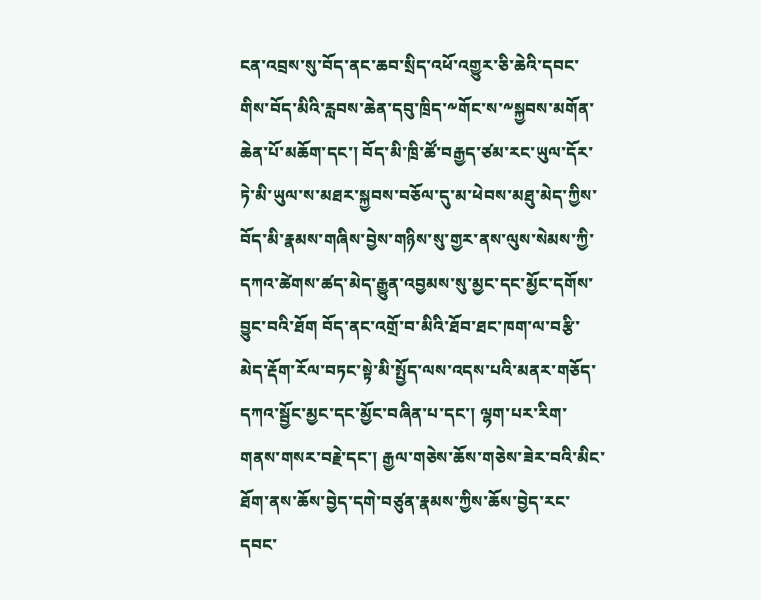ངན་འབྲས་སུ་བོད་ནང་ཆབ་སྲིད་འཕོ་འགྱུར་ཅི་ཆེའི་དབང་གིས་བོད་མིའི་རླབས་ཆེན་དབུ་ཁྲིད་༸གོང་ས་༸སྐྱབས་མགོན་ཆེན་པོ་མཆོག་དང་། བོད་མི་ཁྲི་ཚོ་བརྒྱད་ཙམ་རང་ཡུལ་དོར་ཏེ་མི་ཡུལ་ས་མཐར་སྐྱབས་བཅོལ་དུ་མ་ཕེབས་མཐུ་མེད་ཀྱིས་བོད་མི་རྣམས་གཞིས་བྱེས་གཉིས་སུ་གྱར་ནས་ལུས་སེམས་ཀྱི་དཀའ་ཚེགས་ཚད་མེད་རྒྱུན་འབྱམས་སུ་མྱང་དང་མྱོང་དགོས་བྱུང་བའི་ཐོག བོད་ནང་འགྲོ་བ་མིའི་ཐོབ་ཐང་ཁག་ལ་བརྩི་མེད་རྡོག་རོལ་བཏང་སྟེ་མི་སྤྱོད་ལས་འདས་པའི་མནར་གཅོད་དཀའ་སྦྱོང་མྱང་དང་མྱོང་བཞིན་པ་དང་། ལྷག་པར་རིག་གནས་གསར་བརྗེ་དང་། རྒྱལ་གཅེས་ཆོས་གཅེས་ཟེར་བའི་མིང་ཐོག་ནས་ཆོས་བྱེད་དགེ་བཙུན་རྣམས་ཀྱིས་ཆོས་བྱེད་རང་དབང་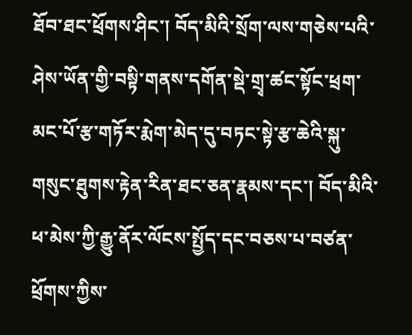ཐོབ་ཐང་ཕྲོགས་ཤིང་། བོད་མིའི་སྲོག་ལས་གཅེས་པའི་ཤེས་ཡོན་གྱི་བསྟི་གནས་དགོན་སྡེ་གྲྭ་ཚང་སྟོང་ཕྲག་མང་པོ་རྩ་གཏོར་རྨེག་མེད་དུ་བཏང་སྟེ་རྩ་ཆེའི་སྐུ་གསུང་ཐུགས་རྟེན་རིན་ཐང་ཅན་རྣམས་དང་། བོད་མིའི་ཕ་མེས་ཀྱི་རྒྱུ་ནོར་ལོངས་སྤྱོད་དང་བཅས་པ་བཙན་ཕྲོགས་ཀྱིས་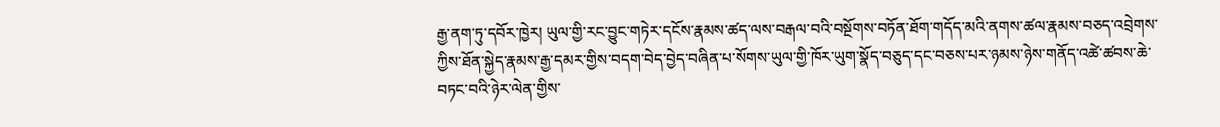རྒྱ་ནག་ཏུ་དབོར་ཁྱེར། ཡུལ་གྱི་རང་བྱུང་གཏེར་དངོས་རྣམས་ཚད་ལས་བརྒལ་བའི་བསྔོགས་བཏོན་ཐོག་གདོད་མའི་ནགས་ཚལ་རྣམས་བཅད་འབྲེགས་ཀྱིས་ཐོན་སྐྱེད་རྣམས་རྒྱ་དམར་གྱིས་བདག་བེད་བྱེད་བཞིན་པ་སོགས་ཡུལ་གྱི་ཁོར་ཡུག་སྣོད་བཅུད་དང་བཅས་པར་ཉམས་ཉེས་གནོད་འཚེ་ཚབས་ཆེ་བཏང་བའི་ཉེར་ལེན་གྱིས་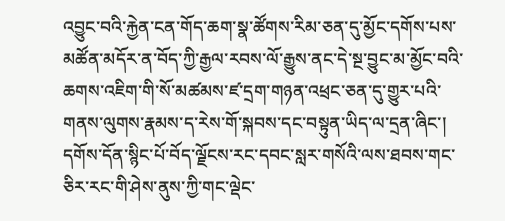འབྱུང་བའི་རྐྱེན་ངན་གོད་ཆག་སྣ་ཚོགས་རིམ་ཅན་དུ་མྱོང་དགོས་པས་མཚོན་མདོར་ན་བོད་ཀྱི་རྒྱལ་རབས་ལོ་རྒྱུས་ནང་དེ་སྔ་བྱུང་མ་མྱོང་བའི་ཆགས་འཇིག་གི་སོ་མཚམས་ཛ་དྲག་གཉན་འཕྲང་ཅན་དུ་གྱུར་པའི་གནས་ལུགས་རྣམས་ད་རེས་གོ་སྐབས་དང་བསྟུན་ཡིད་ལ་དྲན་ཞིང་། དགོས་དོན་སྙིང་པོ་བོད་ལྗོངས་རང་དབང་སླར་གསོའི་ལས་ཐབས་གང་ཅིར་རང་གི་ཤེས་ནུས་ཀྱི་གང་ལྡེང་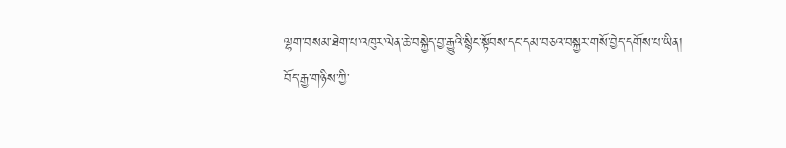ལྷག་བསམ་ཐེག་པ་འཁུར་ལེན་ཆེ་བསྐྱེད་བྱ་རྒྱུའི་སྙིང་སྟོབས་དང་དམ་བཅའ་བསྐྱར་གསོ་བྱེད་དགོས་པ་ཡིན།
བོད་རྒྱ་གཉིས་ཀྱི་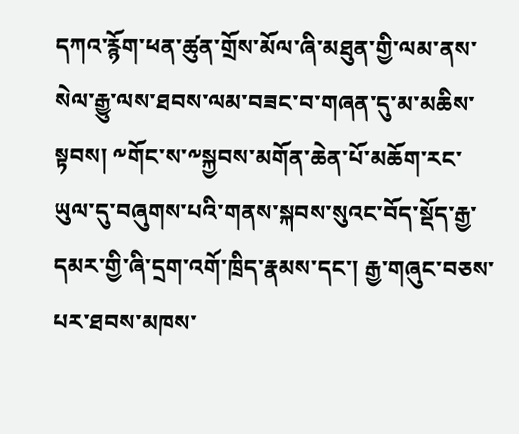དཀའ་རྙོག་ཕན་ཚུན་གྲོས་མོལ་ཞི་མཐུན་གྱི་ལམ་ནས་སེལ་རྒྱུ་ལས་ཐབས་ལམ་བཟང་བ་གཞན་དུ་མ་མཆིས་སྟབས། ༸གོང་ས་༸སྐྱབས་མགོན་ཆེན་པོ་མཆོག་རང་ཡུལ་དུ་བཞུགས་པའི་གནས་སྐབས་སུའང་བོད་སྡོད་རྒྱ་དམར་གྱི་ཞི་དྲག་འགོ་ཁྲིད་རྣམས་དང་། རྒྱ་གཞུང་བཅས་པར་ཐབས་མཁས་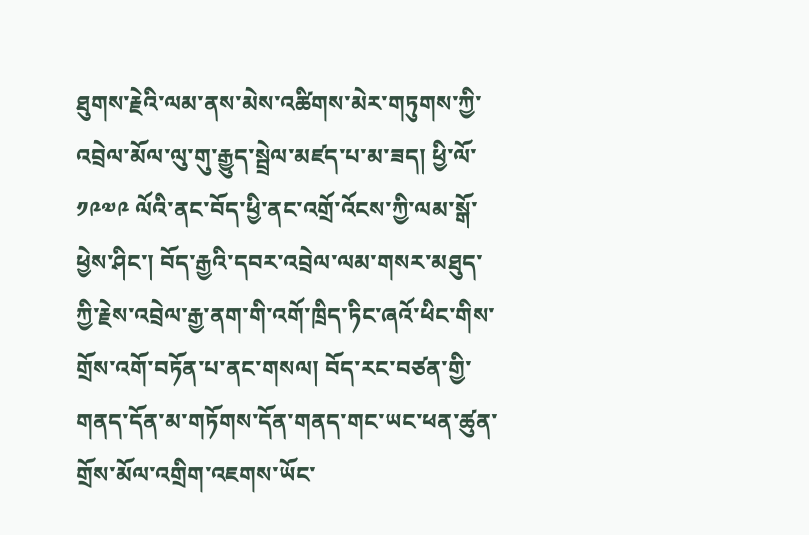ཐུགས་རྗེའི་ལམ་ནས་མེས་འཚིགས་མེར་གཏུགས་ཀྱི་འབྲེལ་མོལ་ལུ་གུ་རྒྱུད་སྦྲེལ་མཛད་པ་མ་ཟད། ཕྱི་ལོ་༡༩༧༩ ལོའི་ནང་བོད་ཕྱི་ནང་འགྲོ་འོངས་ཀྱི་ལམ་སྒོ་ཕྱེས་ཤིང་། བོད་རྒྱའི་དབར་འབྲེལ་ལམ་གསར་མཐུད་ཀྱི་རྗེས་འབྲེལ་རྒྱ་ནག་གི་འགོ་ཁྲིད་ཏིང་ཞའོ་ཕིང་གིས་གྲོས་འགོ་བཏོན་པ་ནང་གསལ། བོད་རང་བཙན་གྱི་གནད་དོན་མ་གཏོགས་དོན་གནད་གང་ཡང་ཕན་ཚུན་གྲོས་མོལ་འགྲིག་འཇགས་ཡོང་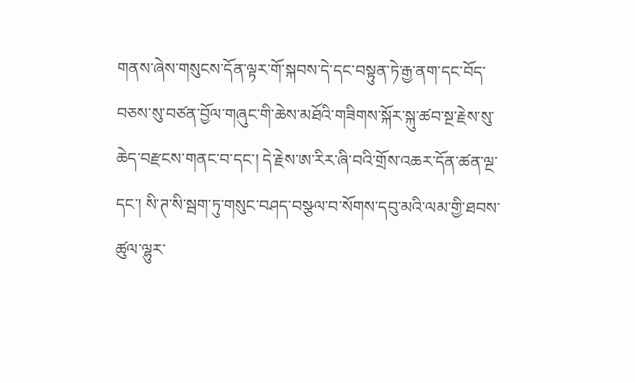གནས་ཞེས་གསུངས་དོན་ལྟར་གོ་སྐབས་དེ་དང་བསྟུན་ཏེ་རྒྱ་ནག་དང་བོད་བཅས་སུ་བཙན་བྱོལ་གཞུང་གི་ཆེས་མཐོའི་གཟིགས་སྐོར་སྐུ་ཚབ་སྔ་རྗེས་སུ་ཆེད་བརྫངས་གནང་བ་དང་། དེ་རྗེས་ཨ་རིར་ཞི་བའི་གྲོས་འཆར་དོན་ཚན་ལྔ་དང་། སི་ཊ་སི་སྦག་ཏུ་གསུང་བཤད་བསྩལ་བ་སོགས་དབུ་མའི་ལམ་གྱི་ཐབས་ཚུལ་ལྷུར་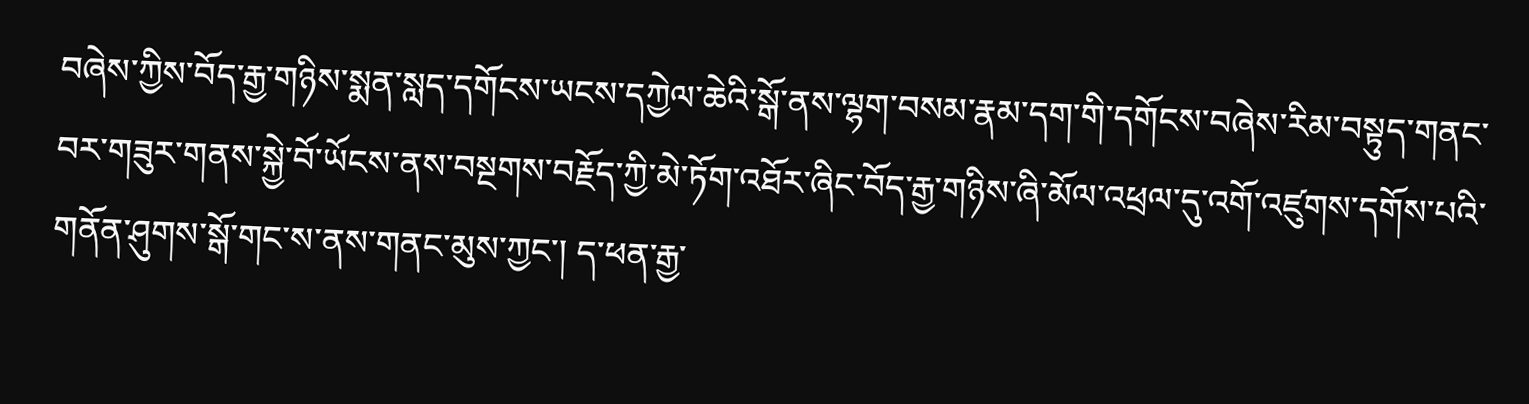བཞེས་ཀྱིས་བོད་རྒྱ་གཉིས་སྨན་སླད་དགོངས་ཡངས་དཀྱེལ་ཆེའི་སྒོ་ནས་ལྷག་བསམ་རྣམ་དག་གི་དགོངས་བཞེས་རིམ་བསྟུད་གནང་བར་གཟུར་གནས་སྐྱེ་བོ་ཡོངས་ནས་བསྔགས་བརྗོད་ཀྱི་མེ་ཏོག་འཐོར་ཞིང་བོད་རྒྱ་གཉིས་ཞི་མོལ་འཕྲལ་དུ་འགོ་འཛུགས་དགོས་པའི་གནོན་ཤུགས་སྒོ་གང་ས་ནས་གནང་མུས་ཀྱང་། ད་ཕན་རྒྱ་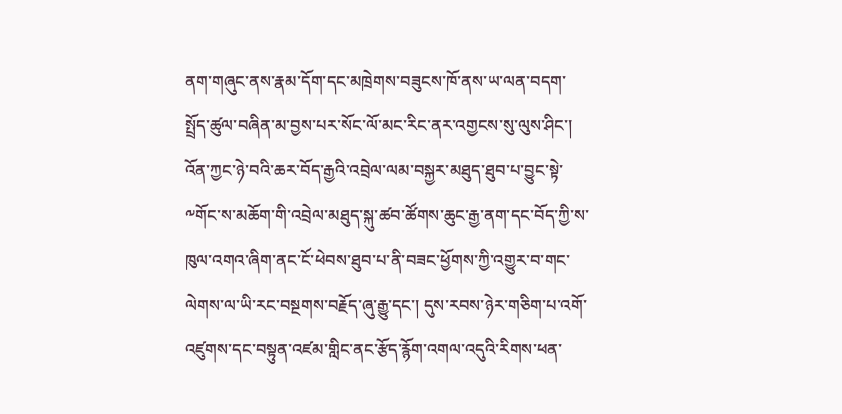ནག་གཞུང་ནས་རྣམ་དོག་དང་མཁྲེགས་བཟུངས་ཁོ་ནས་ཡ་ལན་བདག་སྤྲོད་ཚུལ་བཞིན་མ་བྱས་པར་སོང་ལོ་མང་རིང་ནར་འགྱངས་སུ་ལུས་ཤིང་། འོན་ཀྱང་ཉེ་བའི་ཆར་བོད་རྒྱའི་འབྲེལ་ལམ་བསྐྱར་མཐུད་ཐུབ་པ་བྱུང་སྟེ་༸གོང་ས་མཆོག་གི་འབྲེལ་མཐུད་སྐུ་ཚབ་ཚོགས་ཆུང་རྒྱ་ནག་དང་བོད་ཀྱི་ས་ཁུལ་འགའ་ཞིག་ནང་ངོ་ཕེབས་ཐུབ་པ་ནི་བཟང་ཕྱོགས་ཀྱི་འགྱུར་བ་གང་ལེགས་ལ་ཡི་རང་བསྔགས་བརྗོད་ཞུ་རྒྱུ་དང་། དུས་རབས་ཉེར་གཅིག་པ་འགོ་འཛུགས་དང་བསྟུན་འཛམ་གླིང་ནང་རྩོད་རྙོག་འགལ་འདུའི་རིགས་ཕན་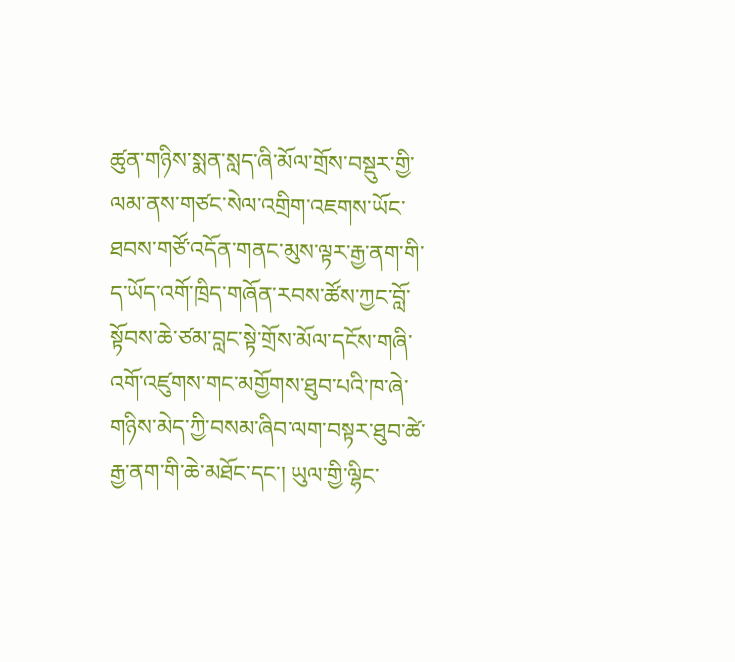ཚུན་གཉིས་སྨན་སླད་ཞི་མོལ་གྲོས་བསྡུར་གྱི་ལམ་ནས་གཙང་སེལ་འགྲིག་འཇགས་ཡོང་ཐབས་གཙོ་འདོན་གནང་མུས་ལྟར་རྒྱ་ནག་གི་ད་ཡོད་འགོ་ཁྲིད་གཞོན་རབས་ཚོས་ཀྱང་བློ་སྟོབས་ཆེ་ཙམ་བླང་སྟེ་གྲོས་མོལ་དངོས་གཞི་འགོ་འཛུགས་གང་མགྱོགས་ཐུབ་པའི་ཁ་ཞེ་གཉིས་མེད་ཀྱི་བསམ་ཞིབ་ལག་བསྟར་ཐུབ་ཚེ་རྒྱ་ནག་གི་ཆེ་མཐོང་དང་། ཡུལ་གྱི་ལྷིང་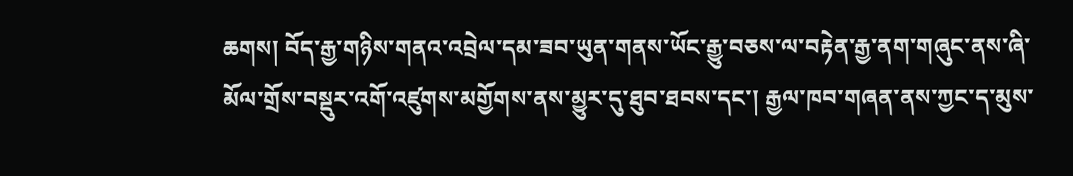ཆགས། བོད་རྒྱ་གཉིས་གནའ་འབྲེལ་དམ་ཟབ་ཡུན་གནས་ཡོང་རྒྱུ་བཅས་ལ་བརྟེན་རྒྱ་ནག་གཞུང་ནས་ཞི་མོལ་གྲོས་བསྡུར་འགོ་འཛུགས་མགྱོགས་ནས་མྱུར་དུ་ཐུབ་ཐབས་དང་། རྒྱལ་ཁབ་གཞན་ནས་ཀྱང་ད་མུས་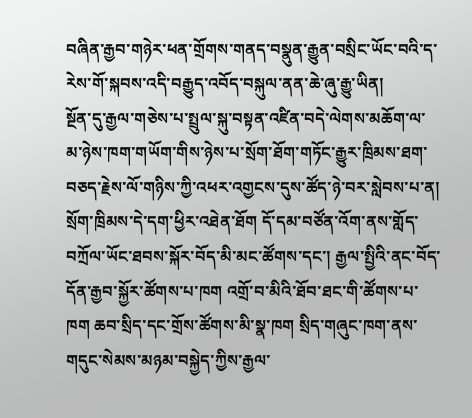བཞིན་རྒྱབ་གཉེར་ཕན་གྲོགས་གནད་བསྣུན་རྒྱུན་བསྲིང་ཡོང་བའི་ད་རེས་གོ་སྐབས་འདི་བརྒྱུད་འབོད་བསྐུལ་ནན་ཆེ་ཞུ་རྒྱུ་ཡིན།
སྔོན་དུ་རྒྱལ་གཅེས་པ་སྤྲུལ་སྐུ་བསྟན་འཛིན་བདེ་ལེགས་མཆོག་ལ་མ་ཉེས་ཁག་གཡོག་གིས་ཉེས་པ་སྲོག་ཐོག་གཏོང་རྒྱུར་ཁྲིམས་ཐག་བཅད་རྗེས་ལོ་གཉིས་ཀྱི་འཕར་འགྱངས་དུས་ཚོད་ཉེ་བར་སླེབས་པ་ན། སྲོག་ཁྲིམས་དེ་དག་ཕྱིར་འཐེན་ཐོག དོ་དམ་བཙོན་འོག་ནས་གློད་བཀྲོལ་ཡོང་ཐབས་སྐོར་བོད་མི་མང་ཚོགས་དང་། རྒྱལ་སྤྱིའི་ནང་བོད་དོན་རྒྱབ་སྐྱོར་ཚོགས་པ་ཁག འགྲོ་བ་མིའི་ཐོབ་ཐང་གི་ཚོགས་པ་ཁག ཆབ་སྲིད་དང་གྲོས་ཚོགས་མི་སྣ་ཁག སྲིད་གཞུང་ཁག་ནས་གདུང་སེམས་མཉམ་བསྐྱེད་ཀྱིས་རྒྱལ་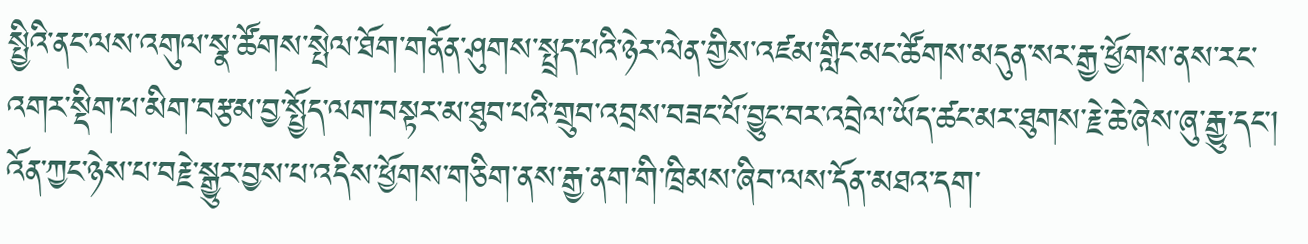སྤྱིའི་ནང་ལས་འགུལ་སྣ་ཚོགས་སྤེལ་ཐོག་གནོན་ཤུགས་སྤྲད་པའི་ཉེར་ལེན་གྱིས་འཛམ་གླིང་མང་ཚོགས་མདུན་སར་རྒྱ་ཕྱོགས་ནས་རང་འགར་སྡིག་པ་མིག་བརྩམ་བྱ་སྤྱོད་ལག་བསྟར་མ་ཐུབ་པའི་གྲུབ་འབྲས་བཟང་པོ་བྱུང་བར་འབྲེལ་ཡོད་ཚང་མར་ཐུགས་རྗེ་ཆེ་ཞེས་ཞུ་རྒྱུ་དང་། འོན་ཀྱང་ཉེས་པ་བརྗེ་སྒྱུར་བྱས་པ་འདིས་ཕྱོགས་གཅིག་ནས་རྒྱ་ནག་གི་ཁྲིམས་ཞིབ་ལས་དོན་མཐའ་དག་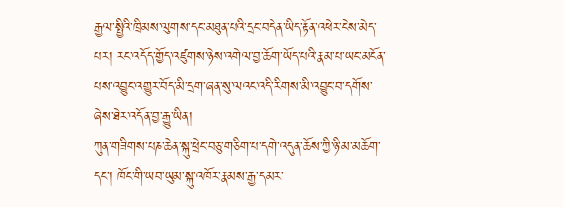རྒྱལ་སྤྱིའི་ཁྲིམས་ལུགས་དང་མཐུན་པའི་དྲང་བདེན་ཡིད་རྟོན་འཕེར་ངེས་མེད་པར། རང་འདོད་གྱོད་འཛུགས་ཉེས་འགེལ་བྱ་ཆོག་ཡོད་པའི་རྣམ་པ་ཡང་མངོན་པས་འབྱུང་འགྱུར་བོད་མི་དྲག་ཞན་སུ་ལའང་འདི་རིགས་མི་འབྱུང་བ་དགོས་ཞེས་ཐེར་འདོན་བྱ་རྒྱུ་ཡིན།
ཀུན་གཟིགས་པཎ་ཆེན་སྐུ་ཕྲེང་བཅུ་གཅིག་པ་དགེ་འདུན་ཆོས་ཀྱི་ཉི་མ་མཆོག་དང་། ཁོང་གི་ཡབ་ཡུམ་སྐུ་འཁོར་རྣམས་རྒྱ་དམར་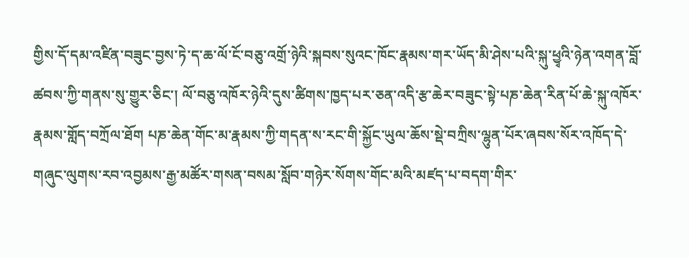གྱིས་དོ་དམ་འཛིན་བཟུང་བྱས་ཏེ་ད་ཆ་ལོ་ངོ་བཅུ་འགྲོ་ཉེའི་སྐབས་སུའང་ཁོང་རྣམས་གར་ཡོད་མི་ཤེས་པའི་སྐུ་ཕྱྭའི་ཉེན་འགན་བློ་ཚབས་ཀྱི་གནས་སུ་གྱུར་ཅིང་། ལོ་བཅུ་འཁོར་ཉེའི་དུས་ཚིགས་ཁྱད་པར་ཅན་འདི་རྩ་ཆེར་བཟུང་སྟེ་པཎ་ཆེན་རིན་པོ་ཆེ་སྐུ་འཁོར་རྣམས་གློད་བཀྲོལ་ཐོག པཎ་ཆེན་གོང་མ་རྣམས་ཀྱི་གདན་ས་རང་གི་སྐྱོང་ཡུལ་ཆོས་སྡེ་བཀྲིས་ལྷུན་པོར་ཞབས་སོར་འཁོད་དེ་གཞུང་ལུགས་རབ་འབྱམས་རྒྱ་མཚོར་གསན་བསམ་སློབ་གཉེར་སོགས་གོང་མའི་མཛད་པ་བདག་གིར་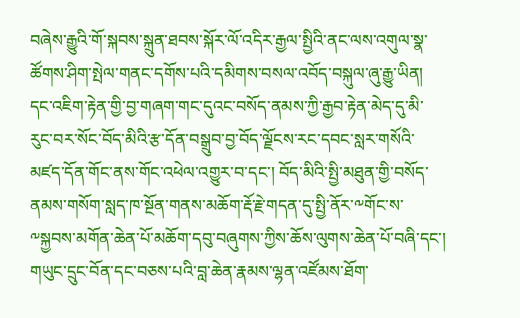བཞེས་རྒྱུའི་གོ་སྐབས་སྐྲུན་ཐབས་སྐོར་ལོ་འདིར་རྒྱལ་སྤྱིའི་ནང་ལས་འགུལ་སྣ་ཚོགས་ཤིག་སྤེལ་གནང་དགོས་པའི་དམིགས་བསལ་འབོད་བསྐུལ་ཞུ་རྒྱུ་ཡིན། དང་འཇིག་རྟེན་གྱི་བྱ་གཞག་གང་དུའང་བསོད་ནམས་ཀྱི་རྒྱབ་རྟེན་མེད་དུ་མི་རུང་བར་སོང་བོད་མིའི་རྩ་དོན་བསྒྲུབ་བྱ་བོད་ལྗོངས་རང་དབང་སླར་གསོའི་མཛད་དོན་གོང་ནས་གོང་འཕེལ་འགྱུར་བ་དང་། བོད་མིའི་སྤྱི་མཐུན་གྱི་བསོད་ནམས་གསོག་སླད་ཁ་སྔོན་གནས་མཆོག་རྡོ་རྗེ་གདན་དུ་སྤྱི་ནོར་༸གོང་ས་༸སྐྱབས་མགོན་ཆེན་པོ་མཆོག་དབུ་བཞུགས་ཀྱིས་ཆོས་ལུགས་ཆེན་པོ་བཞི་དང་། གཡུང་དྲུང་བོན་དང་བཅས་པའི་བླ་ཆེན་རྣམས་ལྷན་འཛོམས་ཐོག་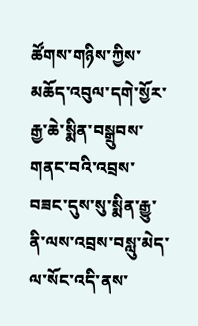ཚོགས་གཉིས་ཀྱིས་མཆོད་འབུལ་དགེ་སྱོར་རྒྱ་ཆེ་སྨིན་བསྒྲུབས་གནང་བའི་འབྲས་བཟང་དུས་སུ་སྨིན་རྒྱུ་ནི་ལས་འབྲས་བསླུ་མེད་ལ་སོང་འདི་ནས་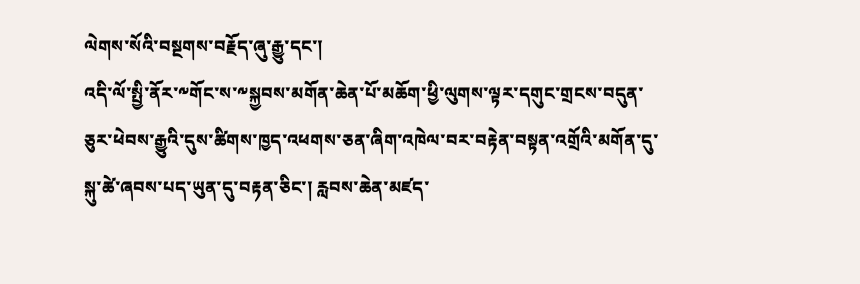ལེགས་སོའི་བསྔགས་བརྗོད་ཞུ་རྒྱུ་དང་།
འདི་ལོ་སྤྱི་ནོར་༸གོང་ས་༸སྐྱབས་མགོན་ཆེན་པོ་མཆོག་ཕྱི་ལུགས་ལྟར་དགུང་གྲངས་བདུན་ཅུར་ཕེབས་རྒྱུའི་དུས་ཚིགས་ཁྱད་འཕགས་ཅན་ཞིག་འཁེལ་བར་བརྟེན་བསྟན་འགྲོའི་མགོན་དུ་སྐུ་ཚེ་ཞབས་པད་ཡུན་དུ་བརྟན་ཅིང་། རླབས་ཆེན་མཛད་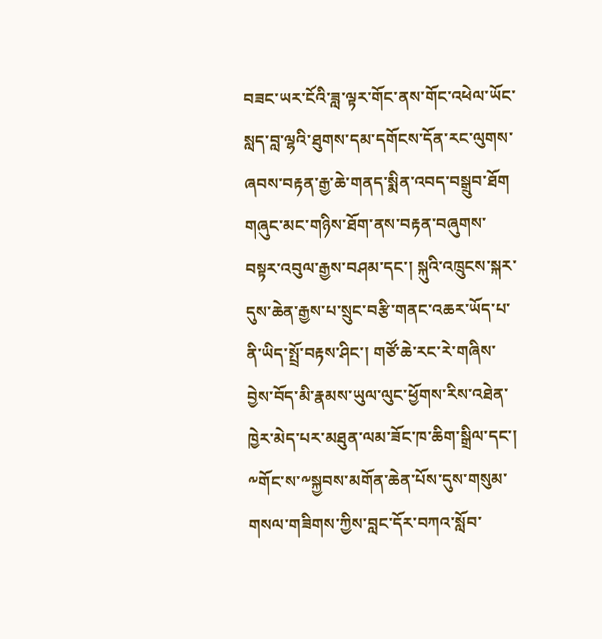བཟང་ཡར་ངོའི་ཟླ་ལྟར་གོང་ནས་གོང་འཕེལ་ཡོང་སླད་བླ་ལྷའི་ཐུགས་དམ་དགོངས་དོན་རང་ལུགས་ཞབས་བརྟན་རྒྱ་ཆེ་གནད་སྨིན་འབད་བསྒྲུབ་ཐོག གཞུང་མང་གཉིས་ཐོག་ནས་བརྟན་བཞུགས་བསྟར་འབུལ་རྒྱས་བཤམ་དང་། སྐུའི་འཁྲུངས་སྐར་དུས་ཆེན་རྒྱས་པ་སྲུང་བརྩི་གནང་འཆར་ཡོད་པ་ནི་ཡིད་སྤྲོ་བརྟས་ཤིང་། གཙོ་ཆེ་རང་རེ་གཞིས་བྱེས་བོད་མི་རྣམས་ཡུལ་ལུང་ཕྱོགས་རིས་འཐེན་ཁྱེར་མེད་པར་མཐུན་ལམ་ཟོང་ཁ་ཆིག་སྒྲིལ་དང་། ༸གོང་ས་༸སྐྱབས་མགོན་ཆེན་པོས་དུས་གསུམ་གསལ་གཟིགས་ཀྱིས་བླང་དོར་བཀའ་སློབ་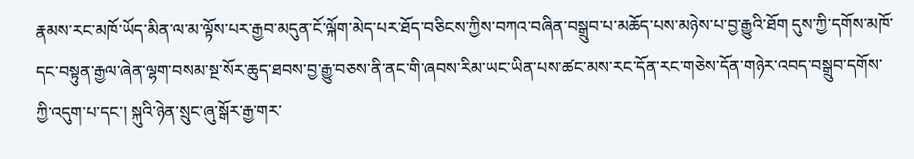རྣམས་རང་མཁོ་ཡོད་མིན་ལ་མ་ལྟོས་པར་རྒྱབ་མདུན་ངོ་ལྐོག་མེད་པར་ཐོད་བཅིངས་ཀྱིས་བཀའ་བཞིན་བསྒྲུབ་པ་མཆོད་པས་མཉེས་པ་བྱ་རྒྱུའི་ཐོག དུས་ཀྱི་དགོས་མཁོ་དང་བསྟུན་རྒྱལ་ཞེན་ལྷག་བསམ་སྔ་སོར་ཆུད་ཐབས་བྱ་རྒྱུ་བཅས་ནི་ནང་གི་ཞབས་རིམ་ཡང་ཡིན་པས་ཚང་མས་རང་དོན་རང་གཅེས་དོན་གཉེར་འབད་བསྒྲུབ་དགོས་ཀྱི་འདུག་པ་དང་། སྐུའི་ཉེན་སྲུང་ཞུ་སྒོར་རྒྱ་གར་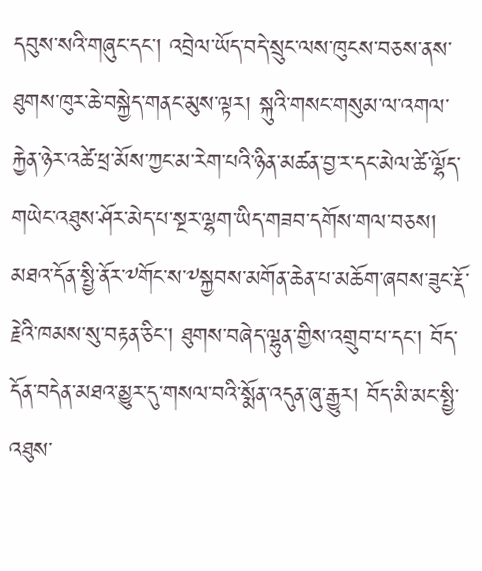དབུས་སའི་གཞུང་དང་། འབྲེལ་ཡོད་བདེ་སྲུང་ལས་ཁུངས་བཅས་ནས་ཐུགས་ཁུར་ཆེ་བསྐྱེད་གནང་མུས་ལྟར། སྐུའི་གསང་གསུམ་ལ་འགལ་རྐྱེན་ཉེར་འཚེ་ཕྲ་མོས་ཀྱང་མ་རེག་པའི་ཉིན་མཚན་བྱ་ར་དང་མེལ་ཚེ་ལྷོད་གཡེང་འཐུས་ཤོར་མེད་པ་སྔར་ལྷག་ཡིད་གཟབ་དགོས་གལ་བཅས།
མཐའ་དོན་སྤྱི་ནོར་༸གོང་ས་༸སྐྱབས་མགོན་ཆེན་པ་མཆོག་ཞབས་ཟུང་རྡོ་རྗེའི་ཁམས་སུ་བརྟན་ཅིང་། ཐུགས་བཞེད་ལྷུན་གྱིས་འགྲུབ་པ་དང་། བོད་དོན་བདེན་མཐའ་མྱུར་དུ་གསལ་བའི་སྨོན་འདུན་ཞུ་རྒྱུར། བོད་མི་མང་སྤྱི་འཐུས་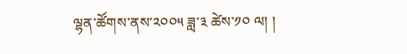ལྷན་ཚོགས་ནས་༢༠༠༥ ཟླ་༣ ཚེས་༡༠ ལ། །